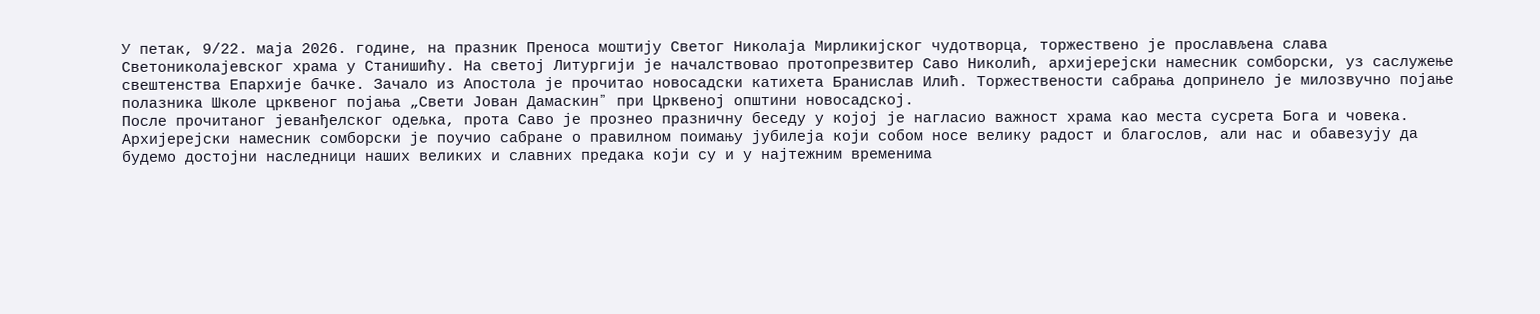У петак, 9/22. маја 2026. године, на празник Преноса моштију Светог Николаја Мирликијског чудотворца, торжествено је прослављена слава Светониколајевског храма у Станишићу. На светој Литургији је началствовао протопрезвитер Саво Николић, архијерејски намесник сомборски, уз саслужење свештенства Епархије бачке. Зачало из Апостола је прочитао новосадски катихета Бранислав Илић. Торжествености сабрања допринело је милозвучно појање полазника Школе црквеног појања „Свети Јован Дамаскинˮ при Црквеној општини новосадској.
После прочитаног јеванђелског одељка, прота Саво је прознео празничну беседу у којој је нагласио важност храма као места сусрета Бога и човека. Архијерејски намесник сомборски је поучио сабране о правилном поимању јубилеја који собом носе велику радост и благослов, али нас и обавезују да будемо достојни наследници наших великих и славних предака који су и у најтежним временима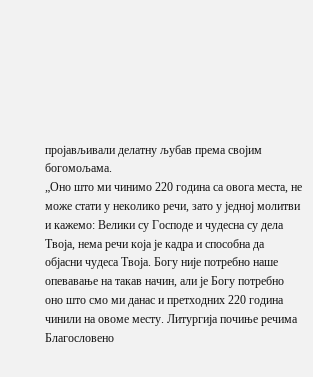пројављивали делатну љубав према својим богомољама.
„Оно што ми чинимо 220 година са овога места, не може стати у неколико речи, зато у једној молитви и кажемо: Велики су Господе и чудесна су дела Твоја, нема речи која је кадра и способна да објасни чудеса Твоја. Богу није потребно наше опевавање на такав начин, али је Богу потребно оно што смо ми данас и претходних 220 година чинили на овоме месту. Литургија почиње речима Благословено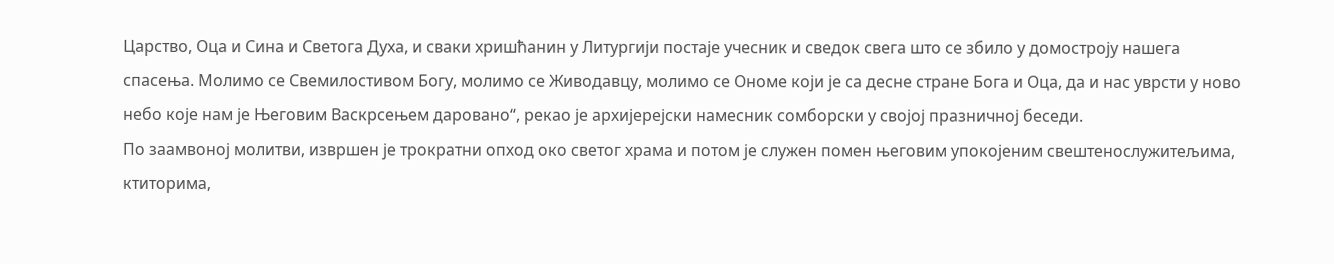Царство, Оца и Сина и Светога Духа, и сваки хришћанин у Литургији постаје учесник и сведок свега што се збило у домостроју нашега спасења. Молимо се Свемилостивом Богу, молимо се Живодавцу, молимо се Ономе који је са десне стране Бога и Оца, да и нас уврсти у ново небо које нам је Његовим Васкрсењем даровано“, рекао је архијерејски намесник сомборски у својој празничној беседи.
По заамвоној молитви, извршен је трократни опход око светог храма и потом је служен помен његовим упокојеним свештенослужитељима, ктиторима,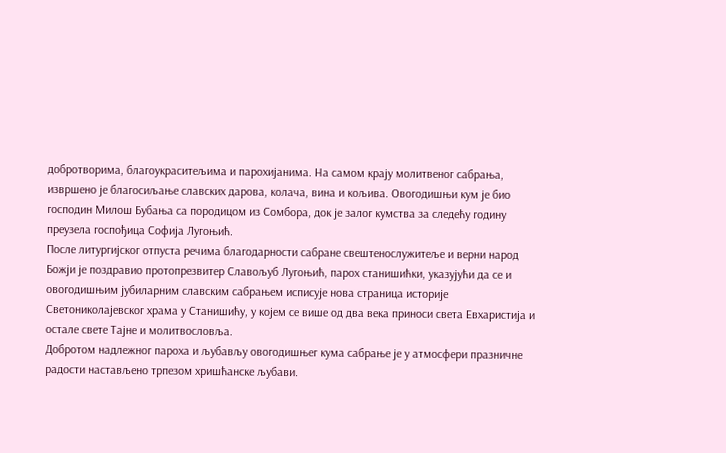добротворима, благоукраситељима и парохијанима. На самом крају молитвеног сабрања, извршено је благосиљање славских дарова, колача, вина и кољива. Овогодишњи кум је био господин Милош Бубања са породицом из Сомбора, док је залог кумства за следећу годину преузела госпођица Софија Лугоњић.
После литургијског отпуста речима благодарности сабране свештенослужитеље и верни народ Божји је поздравио протопрезвитер Славољуб Лугоњић, парох станишићки, указујући да се и овогодишњим јубиларним славским сабрањем исписује нова страница историје Светониколајевског храма у Станишићу, у којем се више од два века приноси света Евхаристија и остале свете Тајне и молитвословља.
Добротом надлежног пароха и љубављу овогодишњег кума сабрање је у атмосфери празничне радости настављено трпезом хришћанске љубави.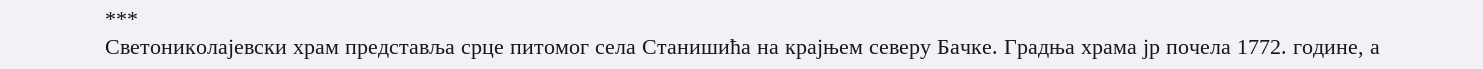***
Светониколајевски храм представља срце питомог села Станишића на крајњем северу Бачке. Градња храма јр почела 1772. године, а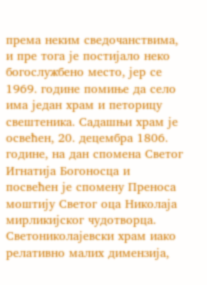према неким сведочанствима, и пре тога је постијало неко богослужбено место, јер се 1969. године помиње да село има један храм и петорицу свештеника. Садашњи храм је освећен, 20. децембра 1806. године, на дан спомена Светог Игнатија Богоносца и посвећен је спомену Преноса моштију Светог оца Николаја мирликијског чудотворца.
Светониколајевски храм иако релативно малих димензија,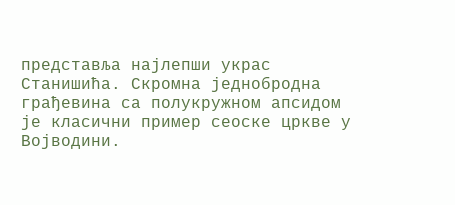представља најлепши украс Станишића. Скромна једнобродна грађевина са полукружном апсидом је класични пример сеоске цркве у Војводини.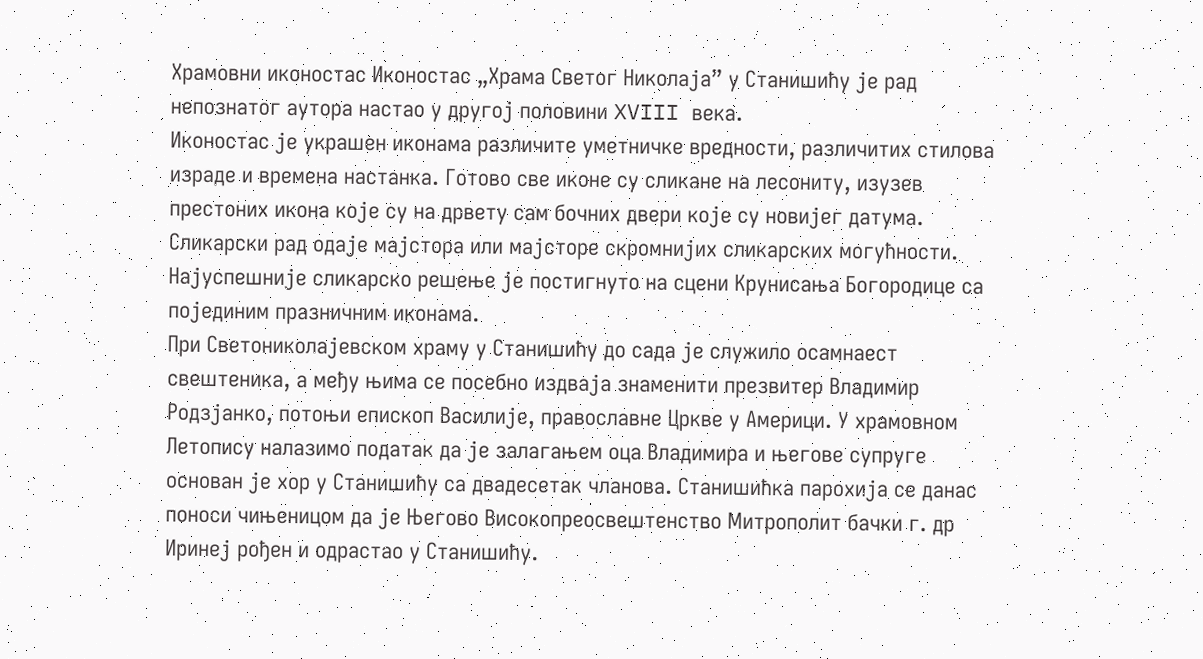Храмовни иконостас Иконостас „Храма Светог Николаја” у Станишићу је рад непознатог аутора настао у другој половини XVIII века.
Иконостас је украшен иконама различите уметничке вредности, различитих стилова израде и времена настанка. Готово све иконе су сликане на лесониту, изузев престоних икона које су на дрвету сам бочних двери које су новијег датума. Сликарски рад одаје мајстора или мајсторе скромнијих сликарских могућности. Најуспешније сликарско решење је постигнуто на сцени Крунисања Богородице са појединим празничним иконама.
При Светониколајевском храму у Станишићу до сада је служило осамнаест свештеника, а међу њима се посебно издваја знаменити презвитер Владимир Родзјанко, потоњи епископ Василије, православне Цркве у Америци. У храмовном Летопису налазимо податак да је залагањем оца Владимира и његове супруге основан је хор у Станишићу са двадесетак чланова. Станишићка парохија се данас поноси чињеницом да је Његово Високопреосвештенство Митрополит бачки г. др Иринеј рођен и одрастао у Станишићу.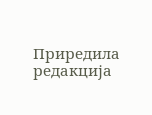Приредила редакција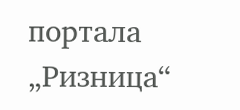портала „Ризница“